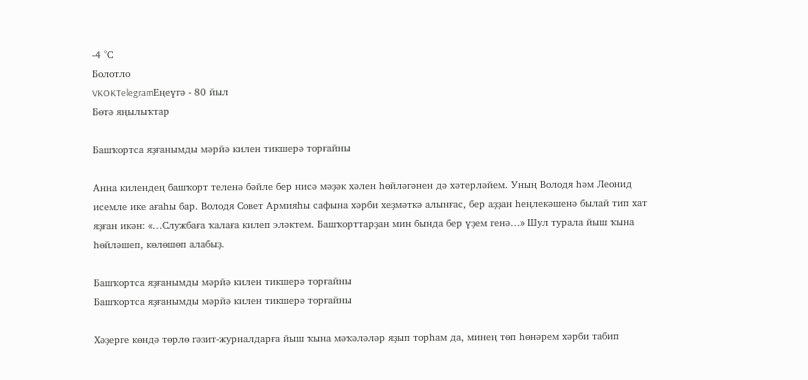-4 °С
Болотло
VKOKTelegramЕңеүгә - 80 йыл
Бөтә яңылыҡтар

Башҡортса яҙғанымды мәрйә килен тикшерә торғайны

Анна килендең башҡорт теленә бәйле бер нисә мәҙәк хәлен һөйләгәнен дә хәтерләйем. Уның Володя һәм Леонид исемле ике ағаһы бар. Володя Совет Армияһы сафына хәрби хеҙмәткә алынғас, бер аҙҙан һеңлекәшенә былай тип хат яҙған икән: «…Службаға ҡалаға килеп эләктем. Башҡорттарҙан мин бында бер үҙем генә…» Шул турала йыш ҡына һөйләшеп, көлөшөп алабыҙ.

Башҡортса яҙғанымды мәрйә килен тикшерә торғайны
Башҡортса яҙғанымды мәрйә килен тикшерә торғайны

Хәҙерге көндә төрлө гәзит-журналдарға йыш ҡына мәҡәләләр яҙып торһам да, минең төп һөнәрем хәрби табип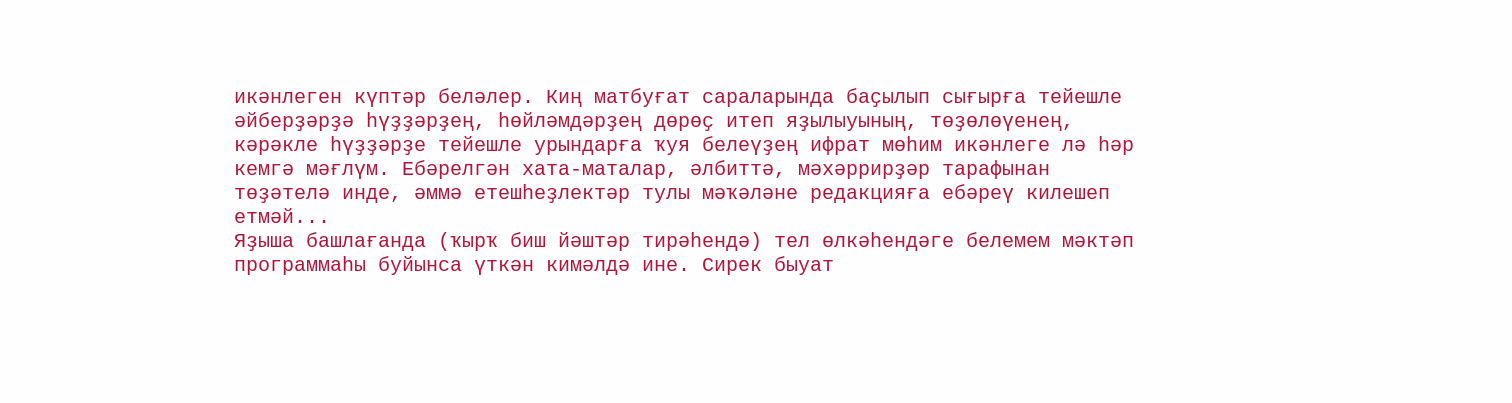икәнлеген күптәр беләлер. Киң матбуғат сараларында баҫылып сығырға тейешле әйберҙәрҙә һүҙҙәрҙең, һөйләмдәрҙең дөрөҫ итеп яҙылыуының, төҙөлөүенең, кәрәкле һүҙҙәрҙе тейешле урындарға ҡуя белеүҙең ифрат мөһим икәнлеге лә һәр кемгә мәғлүм. Ебәрелгән хата-маталар, әлбиттә, мәхәррирҙәр тарафынан төҙәтелә инде, әммә етешһеҙлектәр тулы мәҡәләне редакцияға ебәреү килешеп етмәй...
Яҙыша башлағанда (ҡырҡ биш йәштәр тирәһендә) тел өлкәһендәге белемем мәктәп программаһы буйынса үткән кимәлдә ине. Сирек быуат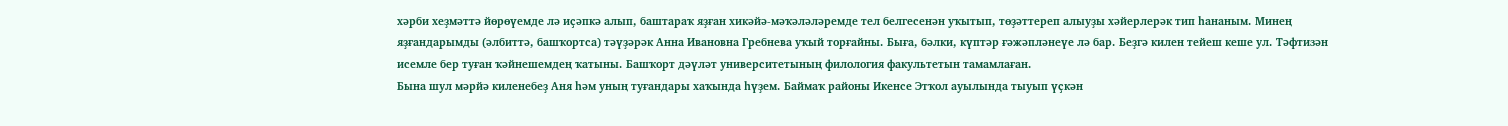хәрби хеҙмәттә йөрөүемде лә иҫәпкә алып, баштараҡ яҙған хикәйә-мәҡәләләремде тел белгесенән уҡытып, төҙәттереп алыуҙы хәйерлерәк тип һананым. Минең яҙғандарымды (әлбиттә, башҡортса) тәүҙәрәк Анна Ивановна Гребнева уҡый торғайны. Быға, бәлки, күптәр ғәжәпләнеүе лә бар. Беҙгә килен тейеш кеше ул. Тәфтизән исемле бер туған ҡәйнешемдең ҡатыны. Башҡорт дәүләт университетының филология факультетын тамамлаған.
Бына шул мәрйә киленебеҙ Аня һәм уның туғандары хаҡында һүҙем. Баймаҡ районы Икенсе Этҡол ауылында тыуып үҫкән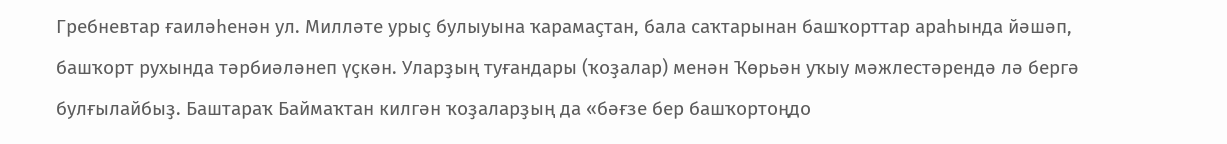Гребневтар ғаиләһенән ул. Милләте урыҫ булыуына ҡарамаҫтан, бала саҡтарынан башҡорттар араһында йәшәп, башҡорт рухында тәрбиәләнеп үҫкән. Уларҙың туғандары (ҡоҙалар) менән Ҡөрьән уҡыу мәжлестәрендә лә бергә булғылайбыҙ. Баштараҡ Баймаҡтан килгән ҡоҙаларҙың да «бәғзе бер башҡортоңдо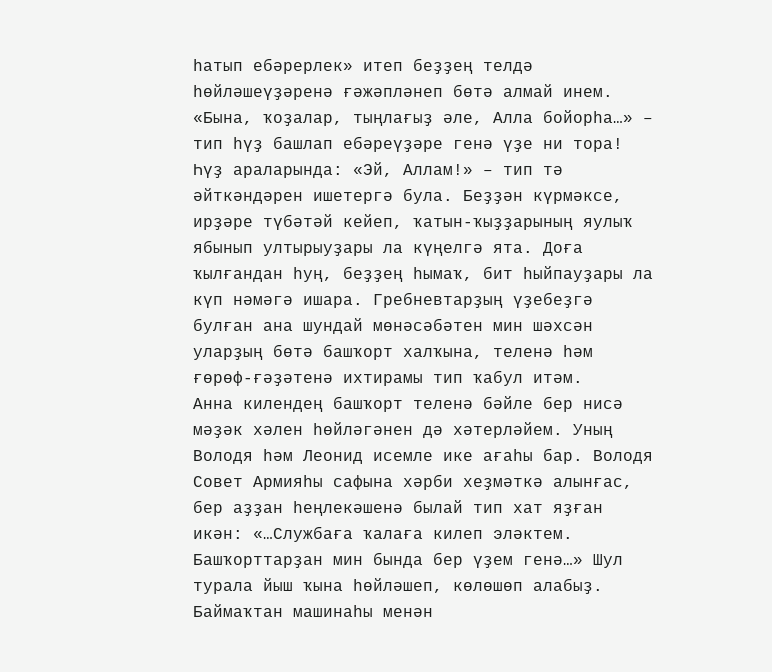һатып ебәрерлек» итеп беҙҙең телдә һөйләшеүҙәренә ғәжәпләнеп бөтә алмай инем. «Бына, ҡоҙалар, тыңлағыҙ әле, Алла бойорһа…» – тип һүҙ башлап ебәреүҙәре генә үҙе ни тора! Һүҙ араларында: «Эй, Аллам!» – тип тә әйткәндәрен ишетергә була. Беҙҙән күрмәксе, ирҙәре түбәтәй кейеп, ҡатын-ҡыҙҙарының яулыҡ ябынып ултырыуҙары ла күңелгә ята. Доға ҡылғандан һуң, беҙҙең һымаҡ, бит һыйпауҙары ла күп нәмәгә ишара. Гребневтарҙың үҙебеҙгә булған ана шундай мөнәсәбәтен мин шәхсән уларҙың бөтә башҡорт халҡына, теленә һәм ғөрөф-ғәҙәтенә ихтирамы тип ҡабул итәм.
Анна килендең башҡорт теленә бәйле бер нисә мәҙәк хәлен һөйләгәнен дә хәтерләйем. Уның Володя һәм Леонид исемле ике ағаһы бар. Володя Совет Армияһы сафына хәрби хеҙмәткә алынғас, бер аҙҙан һеңлекәшенә былай тип хат яҙған икән: «…Службаға ҡалаға килеп эләктем. Башҡорттарҙан мин бында бер үҙем генә…» Шул турала йыш ҡына һөйләшеп, көлөшөп алабыҙ. Баймаҡтан машинаһы менән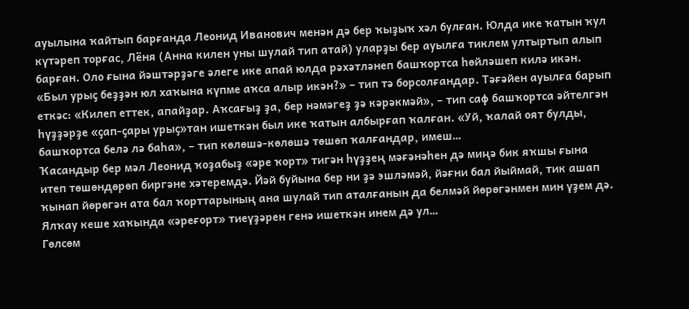ауылына ҡайтып барғанда Леонид Иванович менән дә бер ҡыҙыҡ хәл булған. Юлда ике ҡатын ҡул күтәреп торғас, Лёня (Анна килен уны шулай тип атай) уларҙы бер ауылға тиклем ултыртып алып барған. Оло ғына йәштәрҙәге әлеге ике апай юлда рәхәтләнеп башҡортса һөйләшеп килә икән. «Был урыҫ беҙҙән юл хаҡына күпме аҡса алыр икән?» – тип тә борсолғандар. Тәғәйен ауылға барып еткәс: «Килеп еттек, апайҙар. Аҡсағыҙ ҙа, бер нәмәгеҙ ҙә кәрәкмәй», – тип саф башҡортса әйтелгән һүҙҙәрҙе «ҫап-ҫары урыҫ»тан ишеткән был ике ҡатын албырғап ҡалған. «Уй, ҡалай оят булды, башҡортса белә лә баһа», – тип көлөшә-көлөшә төшөп ҡалғандар, имеш…
Ҡасандыр бер мәл Леонид ҡоҙабыҙ «әре ҡорт» тигән һүҙҙең мәғәнәһен дә миңә бик яҡшы ғына итеп төшөндөрөп биргәне хәтеремдә. Йәй буйына бер ни ҙә эшләмәй, йәғни бал йыймай, тик ашап ҡынап йөрөгән ата бал ҡорттарының ана шулай тип аталғанын да белмәй йөрөгәнмен мин үҙем дә. Ялҡау кеше хаҡында «әреғорт» тиеүҙәрен генә ишеткән инем дә ул…
Гөлсөм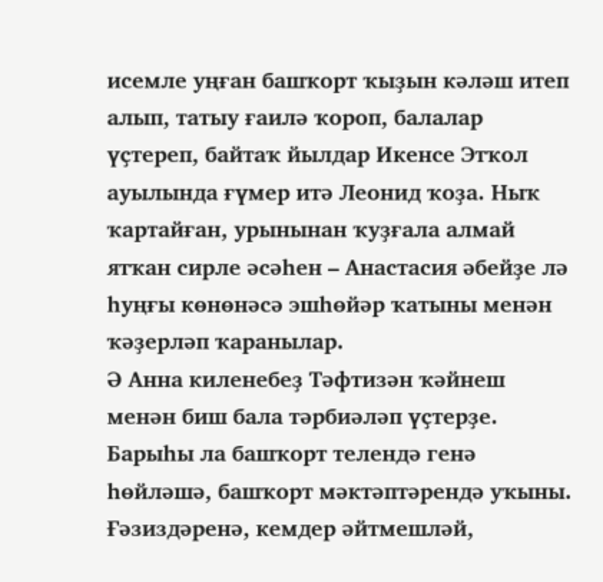исемле уңған башҡорт ҡыҙын кәләш итеп алып, татыу ғаилә ҡороп, балалар үҫтереп, байтаҡ йылдар Икенсе Этҡол ауылында ғүмер итә Леонид ҡоҙа. Ныҡ ҡартайған, урынынан ҡуҙғала алмай ятҡан сирле әсәһен – Анастасия әбейҙе лә һуңғы көнөнәсә эшһөйәр ҡатыны менән ҡәҙерләп ҡаранылар.
Ә Анна киленебеҙ Тәфтизән ҡәйнеш менән биш бала тәрбиәләп үҫтерҙе. Барыһы ла башҡорт телендә генә һөйләшә, башҡорт мәктәптәрендә уҡыны. Ғәзиздәренә, кемдер әйтмешләй,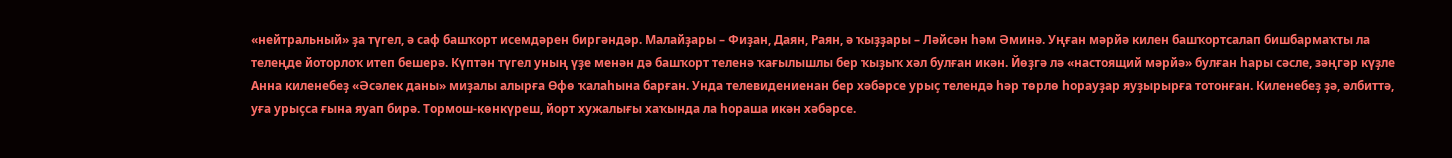«нейтральный» ҙа түгел, ә саф башҡорт исемдәрен биргәндәр. Малайҙары – Фиҙан, Даян, Раян, ә ҡыҙҙары – Ләйсән һәм Әминә. Уңған мәрйә килен башҡортсалап бишбармаҡты ла телеңде йоторлоҡ итеп бешерә. Күптән түгел уның үҙе менән дә башҡорт теленә ҡағылышлы бер ҡыҙыҡ хәл булған икән. Йөҙгә лә «настоящий мәрйә» булған һары сәсле, зәңгәр күҙле Анна киленебеҙ «Әсәлек даны» миҙалы алырға Өфө ҡалаһына барған. Унда телевидениенан бер хәбәрсе урыҫ телендә һәр төрлө һорауҙар яуҙырырға тотонған. Киленебеҙ ҙә, әлбиттә, уға урыҫса ғына яуап бирә. Тормош-көнкүреш, йорт хужалығы хаҡында ла һораша икән хәбәрсе.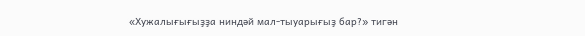«Хужалығығыҙҙа ниндәй мал-тыуарығыҙ бар?» тигән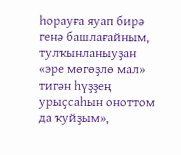һорауға яуап бирә генә башлағайным, тулҡынланыуҙан «эре мөгөҙлө мал» тигән һүҙҙең урыҫсаһын оноттом да ҡуйҙым»,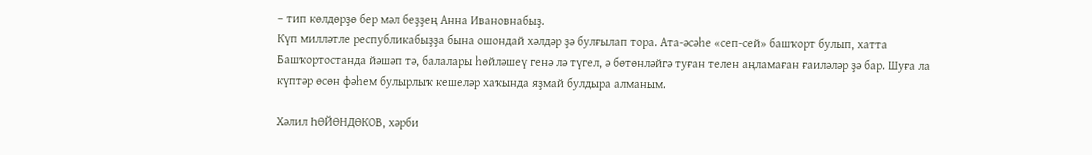– тип көлдөрҙө бер мәл беҙҙең Анна Ивановнабыҙ.
Күп милләтле республикабыҙҙа бына ошондай хәлдәр ҙә булғылап тора. Ата-әсәһе «сеп-сей» башҡорт булып, хатта Башҡортостанда йәшәп тә, балалары һөйләшеү генә лә түгел, ә бөтөнләйгә туған телен аңламаған ғаиләләр ҙә бар. Шуға ла күптәр өсөн фәһем булырлыҡ кешеләр хаҡында яҙмай булдыра алманым.

Хәлил ҺӨЙӨНДӨКОВ, хәрби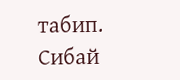табип.
Сибай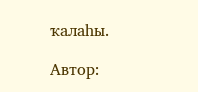ҡалаһы.

Автор: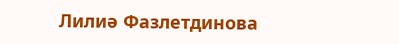Лилиә Фазлетдинова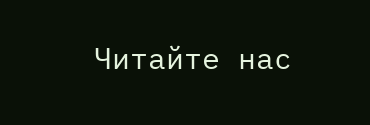Читайте нас